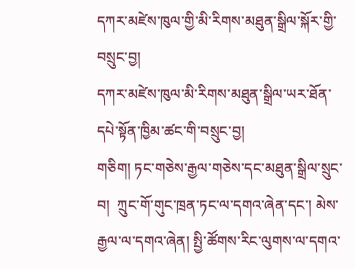དཀར་མཛེས་ཁུལ་གྱི་མི་རིགས་མཐུན་སྒྲིལ་སྐོར་གྱི་བསྲུང་བྱ།
དཀར་མཛེས་ཁུལ་མི་རིགས་མཐུན་སྒྲིལ་ཡར་ཐོན་དཔེ་སྟོན་ཁྱིམ་ཚང་གི་བསྲུང་བྱ།
གཅིག། ཏང་གཅེས་རྒྱལ་གཅེས་དང་མཐུན་སྒྲིལ་སྲུང་བ།  ཀྲུང་གོ་གུང་ཁྲན་ཏང་ལ་དགའ་ཞེན་དང་། མེས་རྒྱལ་ལ་དགའ་ཞེན། སྤྱི་ཚོགས་རིང་ལུགས་ལ་དགའ་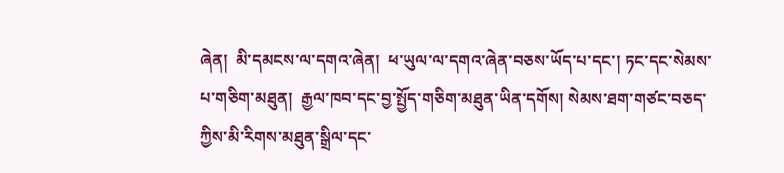ཞེན།  མི་དམངས་ལ་དགའ་ཞེན།  ཕ་ཡུལ་ལ་དགའ་ཞེན་བཅས་ཡོད་པ་དང་། ཏང་དང་སེམས་པ་གཅིག་མཐུན།  རྒྱལ་ཁབ་དང་བྱ་སྤྱོད་གཅིག་མཐུན་ཡིན་དགོས། སེམས་ཐག་གཙང་བཅད་ཀྱིས་མི་རིགས་མཐུན་སྒྲིལ་དང་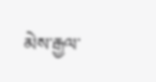མེས་རྒྱལ་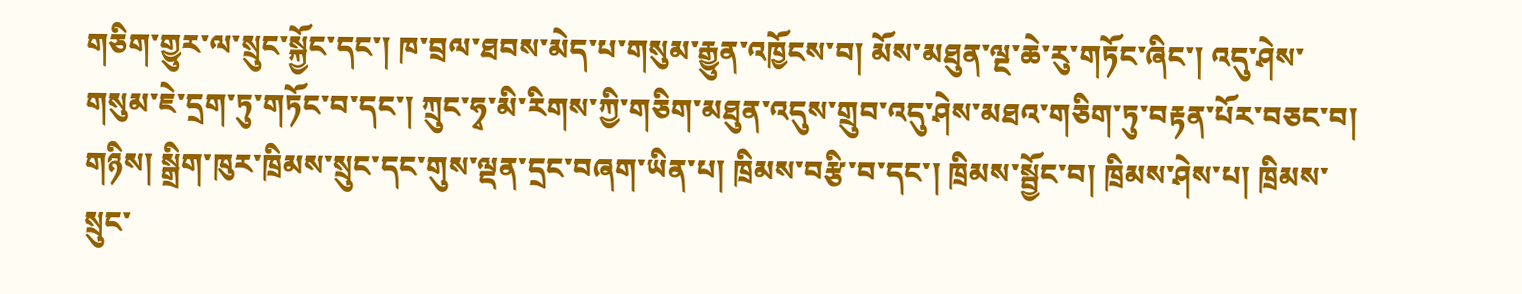གཅིག་གྱུར་ལ་སྲུང་སྐྱོང་དང་། ཁ་བྲལ་ཐབས་མེད་པ་གསུམ་རྒྱུན་འཁྱོངས་བ། མོས་མཐུན་ལྔ་ཆེ་རུ་གཏོང་ཞིང་། འདུ་ཤེས་གསུམ་ཇེ་དྲག་ཏུ་གཏོང་བ་དང་། ཀྲུང་ཧྭ་མི་རིགས་ཀྱི་གཅིག་མཐུན་འདུས་གྲུབ་འདུ་ཤེས་མཐའ་གཅིག་ཏུ་བརྟན་པོར་བཅང་བ།
གཉིས། སྒྲིག་ཁུར་ཁྲིམས་སྲུང་དང་གུས་ལྡན་དྲང་བཞག་ཡིན་པ། ཁྲིམས་བརྩི་བ་དང་། ཁྲིམས་སྦྱོང་བ། ཁྲིམས་ཤེས་པ། ཁྲིམས་སྲུང་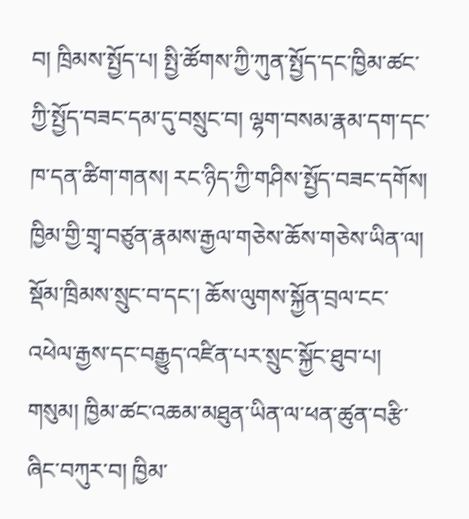བ། ཁྲིམས་སྤྱོད་པ། སྤྱི་ཚོགས་ཀྱི་ཀུན་སྤྱོད་དང་ཁྱིམ་ཚང་ཀྱི་སྤྱོད་བཟང་དམ་དུ་བསྲུང་བ། ལྷག་བསམ་རྣམ་དག་དང་ཁ་དན་ཚིག་གནས། རང་ཉིད་ཀྱི་གཤིས་སྤྱོད་བཟང་དགོས། ཁྱིམ་གྱི་གྲྭ་བཙུན་རྣམས་རྒྱལ་གཅེས་ཆོས་གཅེས་ཡིན་ལ། སྡོམ་ཁྲིམས་སྲུང་བ་དང་། ཆོས་ལུགས་སྐྱོན་བྲལ་ངང་འཕེལ་རྒྱས་དང་བརྒྱུད་འཛིན་པར་སྲུང་སྐྱོང་ཐུབ་པ།
གསུམ། ཁྱིམ་ཚང་འཆམ་མཐུན་ཡིན་ལ་ཕན་ཚུན་བརྩི་ཞིང་བཀུར་བ། ཁྱིམ་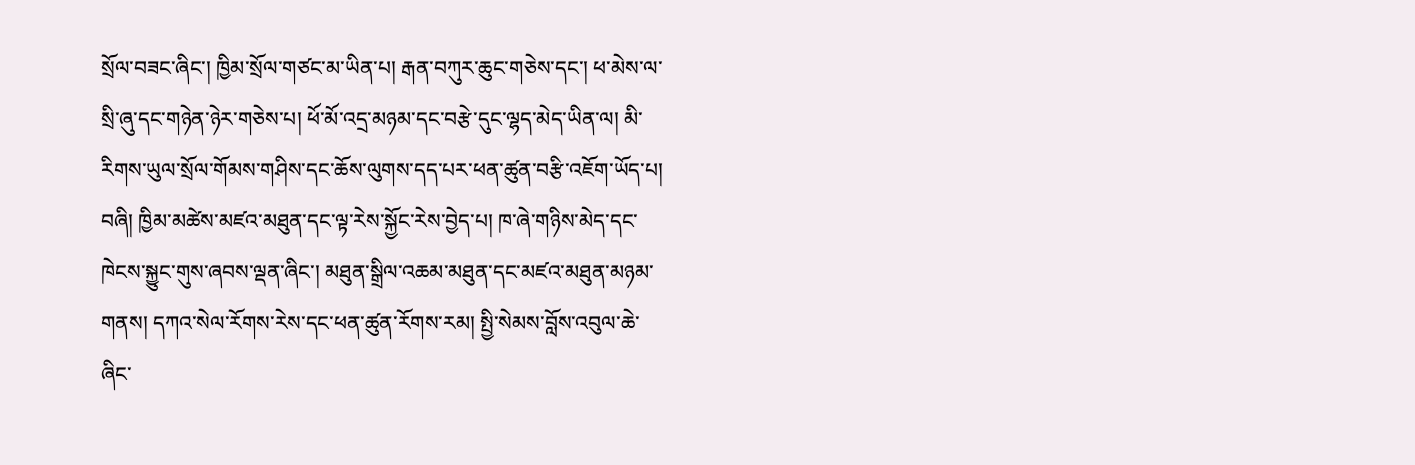སྲོལ་བཟང་ཞིང་། ཁྱིམ་སྲོལ་གཙང་མ་ཡིན་པ། རྒན་བཀུར་ཆུང་གཅེས་དང་། ཕ་མེས་ལ་སྲི་ཞུ་དང་གཉེན་ཉེར་གཅེས་པ། ཕོ་མོ་འདྲ་མཉམ་དང་བརྩེ་དུང་ལྷད་མེད་ཡིན་ལ། མི་རིགས་ཡུལ་སྲོལ་གོམས་གཤིས་དང་ཆོས་ལུགས་དད་པར་ཕན་ཚུན་བརྩི་འཇོག་ཡོད་པ།
བཞི། ཁྱིམ་མཚེས་མཛའ་མཐུན་དང་ལྟ་རེས་སྐྱོང་རེས་བྱེད་པ། ཁ་ཞེ་གཉིས་མེད་དང་ཁེངས་སྐྱུང་གུས་ཞབས་ལྡན་ཞིང་། མཐུན་སྒྲིལ་འཆམ་མཐུན་དང་མཛའ་མཐུན་མཉམ་གནས། དཀའ་སེལ་རོགས་རེས་དང་ཕན་ཚུན་རོགས་རམ། སྤྱི་སེམས་བློས་འབུལ་ཆེ་ཞིང་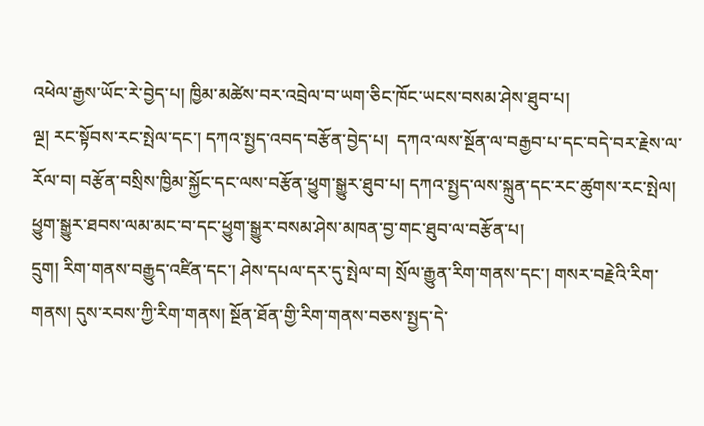འཕེལ་རྒྱས་ཡོང་རེ་བྱེད་པ། ཁྱིམ་མཚེས་བར་འབྲེལ་བ་ཡག་ཅིང་ཁོང་ཡངས་བསམ་ཤེས་ཐུབ་པ།
ལྔ། རང་སྟོབས་རང་སྤེལ་དང་། དཀའ་སྤྱད་འབད་བརྩོན་བྱེད་པ།  དཀའ་ལས་སྔོན་ལ་བརྒྱབ་པ་དང་བདེ་བར་རྗེས་ལ་རོལ་བ། བརྩོན་བསྲིས་ཁྱིམ་སྐྱོང་དང་ལས་བརྩོན་ཕྱུག་སྒྱུར་ཐུབ་པ། དཀའ་སྤྱད་ལས་སྐྲུན་དང་རང་ཚུགས་རང་སྤེལ།  ཕྱུག་སྒྱུར་ཐབས་ལམ་མང་བ་དང་ཕྱུག་སྒྱུར་བསམ་ཤེས་མཁན་བྱ་གང་ཐུབ་ལ་བརྩོན་པ།
དྲུག། རིག་གནས་བརྒྱུད་འཛིན་དང་། ཤེས་དཔལ་དར་དུ་སྤེལ་བ། སྲོལ་རྒྱུན་རིག་གནས་དང་། གསར་བརྗེའི་རིག་གནས། དུས་རབས་ཀྱི་རིག་གནས། སྔོན་ཐོན་གྱི་རིག་གནས་བཅས་སྤྱད་དེ་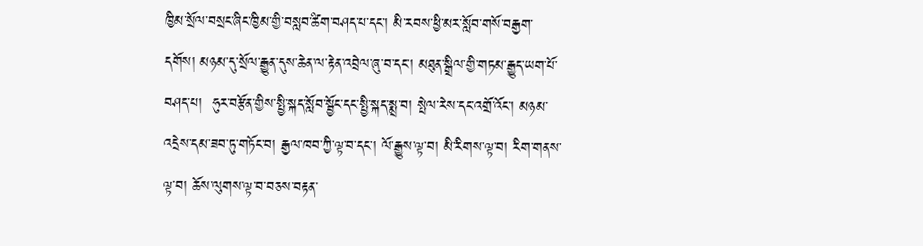ཁྱིམ་སྲོལ་བསྲང་ཞིང་ཁྱིམ་གྱི་བསླབ་ཚིག་བཤད་པ་དང་། མི་རབས་ཕྱི་མར་སློབ་གསོ་བརྒྱག་དགོས། མཉམ་དུ་སྲོལ་རྒྱུན་དུས་ཆེན་ལ་རྟེན་འབྲེལ་ཞུ་བ་དང་། མཐུན་སྒྲིལ་གྱི་གཏམ་རྒྱུད་ཡག་པོ་བཤད་པ།  ཧུར་བརྩོན་གྱིས་སྤྱི་སྐད་སློབ་སྦྱོང་དང་སྤྱི་སྐད་སྨྲ་བ། སྤེལ་རེས་དང་འགྲོ་འོང་། མཉམ་འདྲེས་དམ་ཟབ་ཏུ་གཏོང་བ། རྒྱལ་ཁབ་ཀྱི་ལྟ་བ་དང་། ལོ་རྒྱུས་ལྟ་བ། མི་རིགས་ལྟ་བ། རིག་གནས་ལྟ་བ། ཆོས་ལུགས་ལྟ་བ་བཅས་བརྟན་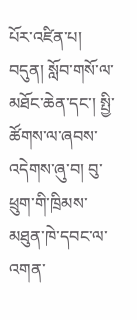པོར་འཛིན་པ།
བདུན། སློབ་གསོ་ལ་མཐོང་ཆེན་དང་། སྤྱི་ཚོགས་ལ་ཞབས་འདེགས་ཞུ་བ། བུ་ཕྲུག་གི་ཁྲིམས་མཐུན་ཁེ་དབང་ལ་འགན་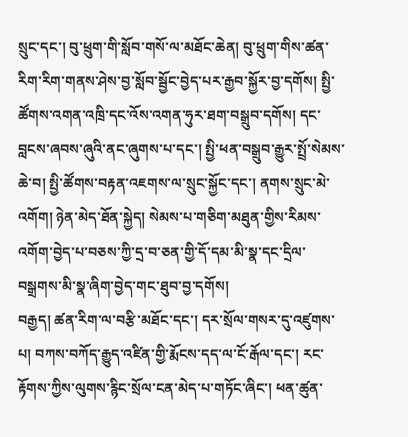སྲུང་དང་། བུ་ཕྲུག་གི་སློབ་གསོ་ལ་མཐོང་ཆེན། བུ་ཕྲུག་གིས་ཚན་རིག་རིག་གནས་ཤེས་བྱ་སློབ་སྦྱོང་བྱེད་པར་རྒྱབ་སྐྱོར་བྱ་དགོས། སྤྱི་ཚོགས་འགན་འཁྲི་དང་འོས་འགན་ཧུར་ཐག་བསྒྲུབ་དགོས། དང་བླངས་ཞབས་ཞུའི་ནང་ཞུགས་པ་དང་། སྤྱི་ཕན་བསྒྲུབ་རྒྱུར་སྤྲོ་སེམས་ཆེ་བ། སྤྱི་ཚོགས་བརྟན་འཇགས་ལ་སྲུང་སྐྱོང་དང་། ནགས་སྲུང་མེ་འགོག། ཉེན་མེད་ཐོན་སྐྱེད། སེམས་པ་གཅིག་མཐུན་གྱིས་རིམས་འགོག་བྱེད་པ་བཅས་ཀྱི་དྲ་བ་ཅན་གྱི་དོ་དམ་མི་སྣ་དང་དྲིལ་བསྒྲགས་མི་སྣ་ཞིག་བྱེད་གང་ཐུབ་བྱ་དགོས།
བརྒྱད། ཚན་རིག་ལ་བརྩི་མཐོང་དང་། དར་སྲོལ་གསར་དུ་འཛུགས་པ། བཀས་བཀོད་རྒྱུད་འཛིན་གྱི་རྨོངས་དད་ལ་ངོ་རྒོལ་དང་། རང་རྟོགས་ཀྱིས་ལུགས་རྙིང་སྲོལ་ངན་མེད་པ་གཏོང་ཞིང་། ཕན་ཚུན་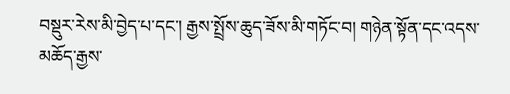བསྡུར་རེས་མི་བྱེད་པ་དང་། རྒྱས་སྤྲོས་ཆུད་ཟོས་མི་གཏོང་བ། གཉེན་སྟོན་དང་འདས་མཆོད་རྒྱས་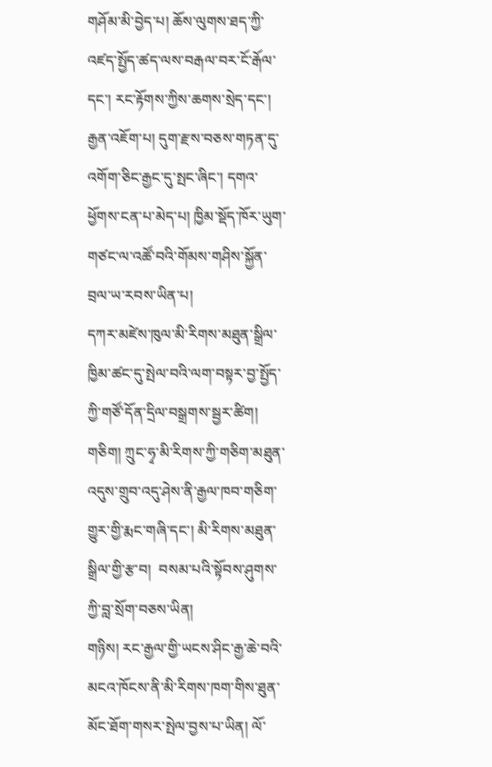གཤོམ་མི་བྱེད་པ། ཆོས་ལུགས་ཐད་ཀྱི་འཛད་སྤྱོད་ཚད་ལས་བརྒལ་བར་ངོ་རྒོལ་དང་། རང་རྟོགས་ཀྱིས་ཆགས་སྲེད་དང་། རྒྱན་འཇོག་པ། དུག་རྫས་བཅས་གཏན་དུ་འགོག་ཅིང་རྒྱང་དུ་སྤང་ཞིང་། དགའ་ཕྱོགས་ངན་པ་མེད་པ། ཁྱིམ་སྡོད་ཁོར་ཡུག་གཙང་ལ་འཚོ་བའི་གོམས་གཤིས་སྐྱོན་བྲལ་ཡ་རབས་ཡིན་པ།
དཀར་མཛེས་ཁུལ་མི་རིགས་མཐུན་སྒྲིལ་ཁྱིམ་ཚང་དུ་སྤེལ་བའི་ལག་བསྟར་བྱ་སྤྱོད་ཀྱི་གཙོ་དོན་དྲིལ་བསྒྲགས་སྦྱར་ཚིག།
གཅིག། ཀྲུང་ཧྭ་མི་རིགས་ཀྱི་གཅིག་མཐུན་འདུས་གྲུབ་འདུ་ཤེས་ནི་རྒྱལ་ཁབ་གཅིག་གྱུར་གྱི་རྨང་གཞི་དང་། མི་རིགས་མཐུན་སྒྲིལ་གྱི་རྩ་བ།  བསམ་པའི་སྟོབས་ཤུགས་ཀྱི་བླ་སྲོག་བཅས་ཡིན།
གཉིས། རང་རྒྱལ་གྱི་ཡངས་ཤིང་རྒྱ་ཆེ་བའི་མངའ་ཁོངས་ནི་མི་རིགས་ཁག་གིས་ཐུན་མོང་ཐོག་གསར་སྤེལ་བྱས་པ་ཡིན། ལོ་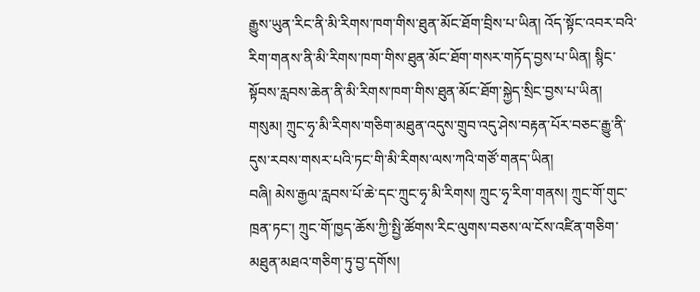རྒྱུས་ཡུན་རིང་ནི་མི་རིགས་ཁག་གིས་ཐུན་མོང་ཐོག་བྲིས་པ་ཡིན། འོད་སྟོང་འབར་བའི་རིག་གནས་ནི་མི་རིགས་ཁག་གིས་ཐུན་མོང་ཐོག་གསར་གཏོད་བྱས་པ་ཡིན། སྙིང་སྟོབས་རླབས་ཆེན་ནི་མི་རིགས་ཁག་གིས་ཐུན་མོང་ཐོག་སྐྱེད་སྲིང་བྱས་པ་ཡིན།
གསུམ། ཀྲུང་ཧྭ་མི་རིགས་གཅིག་མཐུན་འདུས་གྲུབ་འདུ་ཤེས་བརྟན་པོར་བཅང་རྒྱུ་ནི་དུས་རབས་གསར་པའི་ཏང་གི་མི་རིགས་ལས་ཀའི་གཙོ་གནད་ཡིན།
བཞི། མེས་རྒྱལ་རླབས་པོ་ཆེ་དང་ཀྲུང་ཧྭ་མི་རིགས། ཀྲུང་ཧྭ་རིག་གནས། ཀྲུང་གོ་གུང་ཁྲན་ཏང་། ཀྲུང་གོ་ཁྱད་ཆོས་ཀྱི་སྤྱི་ཚོགས་རིང་ལུགས་བཅས་ལ་ངོས་འཛིན་གཅིག་མཐུན་མཐའ་གཅིག་ཏུ་བྱ་དགོས།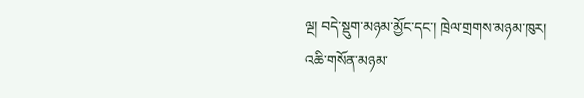ལྔ། བདེ་སྡུག་མཉམ་མྱོང་དང་། ཁྲེལ་གྲགས་མཉམ་ཁུར། འཆི་གསོན་མཉམ་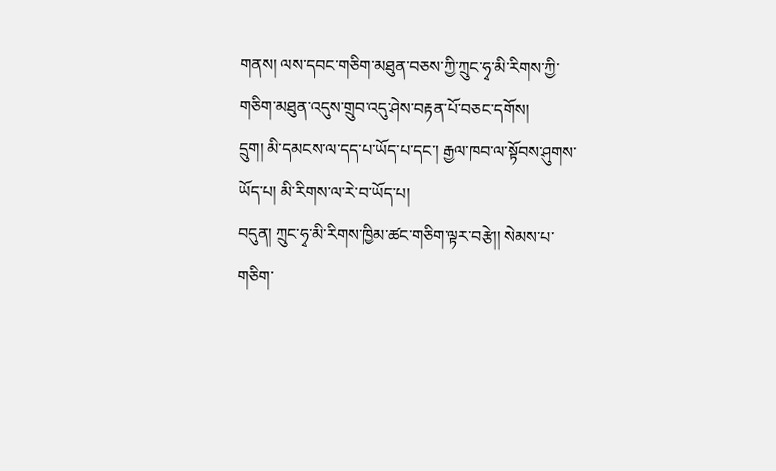གནས། ལས་དབང་གཅིག་མཐུན་བཅས་ཀྱི་ཀྲུང་ཧྭ་མི་རིགས་ཀྱི་གཅིག་མཐུན་འདུས་གྲུབ་འདུ་ཤེས་བརྟན་པོ་བཅང་དགོས།
དྲུག། མི་དམངས་ལ་དད་པ་ཡོད་པ་དང་། རྒྱལ་ཁབ་ལ་སྟོབས་ཤུགས་ཡོད་པ། མི་རིགས་ལ་རེ་བ་ཡོད་པ།
བདུན། ཀྲུང་ཧྭ་མི་རིགས་ཁྱིམ་ཚང་གཅིག་ལྟར་བརྩེ།། སེམས་པ་གཅིག་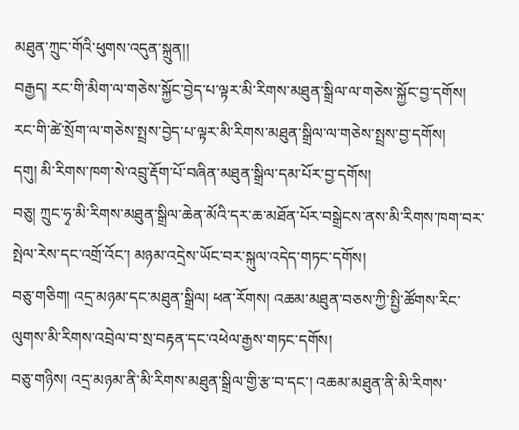མཐུན་ཀྲུང་གོའི་ཕུགས་འདུན་སྐྲུན།།
བརྒྱད། རང་གི་མིག་ལ་གཅེས་སྐྱོང་བྱེད་པ་ལྟར་མི་རིགས་མཐུན་སྒྲིལ་ལ་གཅེས་སྐྱོང་བྱ་དགོས། རང་གི་ཚེ་སྲོག་ལ་གཅེས་སྤྲས་བྱེད་པ་ལྟར་མི་རིགས་མཐུན་སྒྲིལ་ལ་གཅེས་སྤྲས་བྱ་དགོས།
དགུ། མི་རིགས་ཁག་སེ་འབྲུ་རྡོག་པོ་བཞིན་མཐུན་སྒྲིལ་དམ་པོར་བྱ་དགོས།
བཅུ། ཀྲུང་ཧྭ་མི་རིགས་མཐུན་སྒྲིལ་ཆེན་མོའི་དར་ཆ་མཐོན་པོར་བསྒྲེངས་ནས་མི་རིགས་ཁག་བར་སྤེལ་རེས་དང་འགྲོ་འོང་། མཉམ་འདྲེས་ཡོང་བར་སྐུལ་འདེད་གཏང་དགོས།
བཅུ་གཅིག། འདྲ་མཉམ་དང་མཐུན་སྒྲིལ། ཕན་རོགས། འཆམ་མཐུན་བཅས་ཀྱི་སྤྱི་ཚོགས་རིང་ལུགས་མི་རིགས་འབྲེལ་བ་སྲ་བརྟན་དང་འཕེལ་རྒྱས་གཏང་དགོས།
བཅུ་གཉིས། འདྲ་མཉམ་ནི་མི་རིགས་མཐུན་སྒྲིལ་གྱི་རྩ་བ་དང་། འཆམ་མཐུན་ནི་མི་རིགས་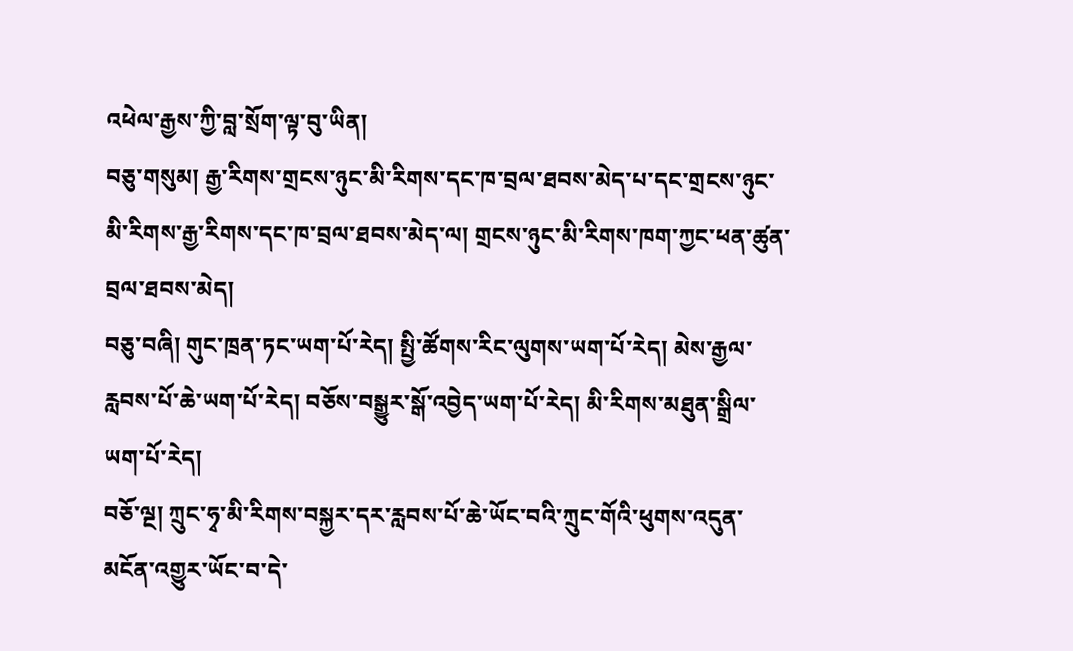འཕེལ་རྒྱས་ཀྱི་བླ་སྲོག་ལྟ་བུ་ཡིན།
བཅུ་གསུམ། རྒྱ་རིགས་གྲངས་ཉུང་མི་རིགས་དང་ཁ་བྲལ་ཐབས་མེད་པ་དང་གྲངས་ཉུང་མི་རིགས་རྒྱ་རིགས་དང་ཁ་བྲལ་ཐབས་མེད་ལ། གྲངས་ཉུང་མི་རིགས་ཁག་ཀྱང་ཕན་ཚུན་བྲལ་ཐབས་མེད།
བཅུ་བཞི། གུང་ཁྲན་ཏང་ཡག་པོ་རེད། སྤྱི་ཚོགས་རིང་ལུགས་ཡག་པོ་རེད། མེས་རྒྱལ་རླབས་པོ་ཆེ་ཡག་པོ་རེད། བཅོས་བསྒྱུར་སྒོ་འབྱེད་ཡག་པོ་རེད། མི་རིགས་མཐུན་སྒྲིལ་ཡག་པོ་རེད།
བཅོ་ལྔ། ཀྲུང་ཧྭ་མི་རིགས་བསྐྱར་དར་རླབས་པོ་ཆེ་ཡོང་བའི་ཀྲུང་གོའི་ཕུགས་འདུན་མངོན་འགྱུར་ཡོང་བ་དེ་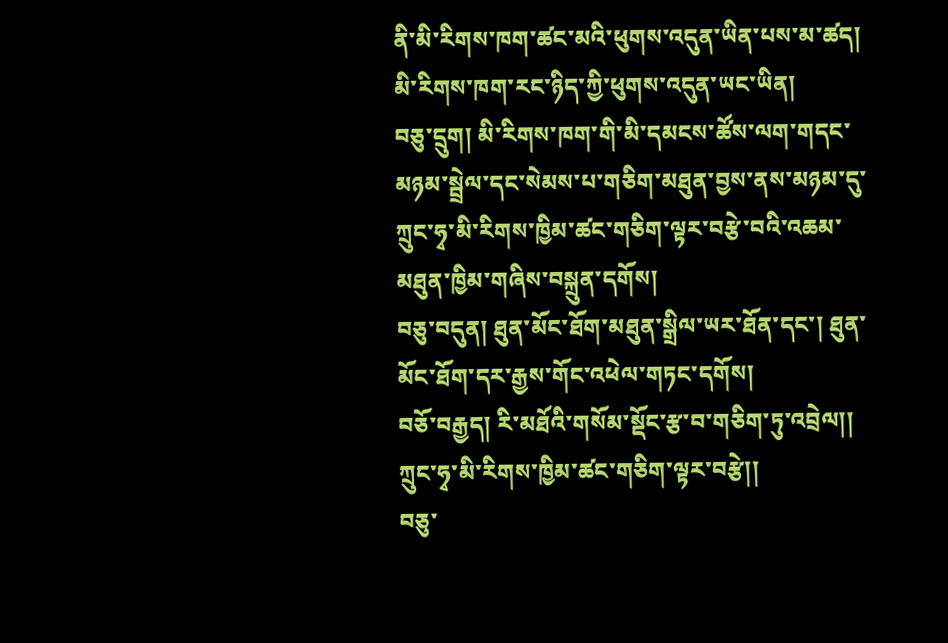ནི་མི་རིགས་ཁག་ཚང་མའི་ཕུགས་འདུན་ཡིན་པས་མ་ཚད། མི་རིགས་ཁག་རང་ཉིད་ཀྱི་ཕུགས་འདུན་ཡང་ཡིན།
བཅུ་དྲུག། མི་རིགས་ཁག་གི་མི་དམངས་ཚོས་ལག་གདང་མཉམ་སྦྲེལ་དང་སེམས་པ་གཅིག་མཐུན་བྱས་ནས་མཉམ་དུ་ཀྲུང་ཧྭ་མི་རིགས་ཁྱིམ་ཚང་གཅིག་ལྟར་བརྩེ་བའི་འཆམ་མཐུན་ཁྱིམ་གཞིས་བསྐྲུན་དགོས།
བཅུ་བདུན། ཐུན་མོང་ཐོག་མཐུན་སྒྲིལ་ཡར་ཐོན་དང་། ཐུན་མོང་ཐོག་དར་རྒྱས་གོང་འཕེལ་གཏང་དགོས།
བཅོ་བརྒྱད། རི་མཐོའི་གསོམ་སྡོང་རྩ་བ་གཅིག་ཏུ་འབྲེལ།། ཀྲུང་ཧྭ་མི་རིགས་ཁྱིམ་ཚང་གཅིག་ལྟར་བརྩེ།།
བཅུ་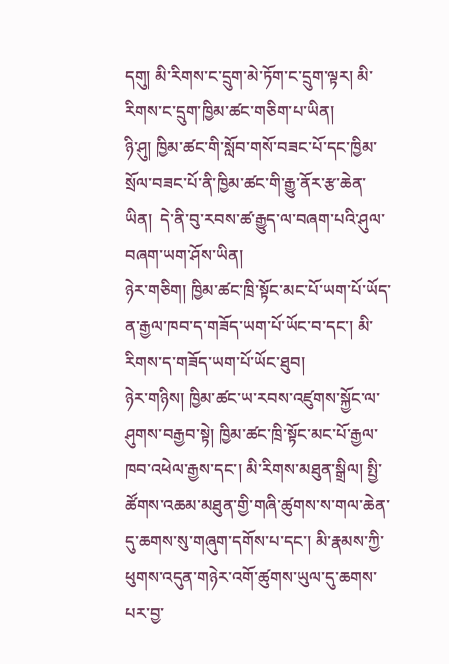དགུ། མི་རིགས་ང་དྲུག་མེ་ཏོག་ང་དྲུག་ལྟར། མི་རིགས་ང་དྲུག་ཁྱིམ་ཚང་གཅིག་པ་ཡིན།
ཉི་ཤུ། ཁྱིམ་ཚང་གི་སློབ་གསོ་བཟང་པོ་དང་ཁྱིམ་སྲོལ་བཟང་པོ་ནི་ཁྱིམ་ཚང་གི་རྒྱུ་ནོར་རྩ་ཆེན་ཡིན།  དེ་ནི་བུ་རབས་ཚ་རྒྱུད་ལ་བཞག་པའི་ཤུལ་བཞག་ཡག་ཤོས་ཡིན།
ཉེར་གཅིག། ཁྱིམ་ཚང་ཁྲི་སྟོང་མང་པོ་ཡག་པོ་ཡོད་ན་རྒྱལ་ཁབ་ད་གཟོད་ཡག་པོ་ཡོང་བ་དང་། མི་རིགས་ད་གཟོད་ཡག་པོ་ཡོང་ཐུབ།
ཉེར་གཉིས། ཁྱིམ་ཚང་ཡ་རབས་འཛུགས་སྐྱོང་ལ་ཤུགས་བརྒྱབ་སྟེ། ཁྱིམ་ཚང་ཁྲི་སྟོང་མང་པོ་རྒྱལ་ཁབ་འཕེལ་རྒྱས་དང་། མི་རིགས་མཐུན་སྒྲིལ། སྤྱི་ཚོགས་འཆམ་མཐུན་གྱི་གཞི་ཚུགས་ས་གལ་ཆེན་དུ་ཆགས་སུ་གཞུག་དགོས་པ་དང་། མི་རྣམས་ཀྱི་ཕུགས་འདུན་གཉེར་འགོ་ཚུགས་ཡུལ་དུ་ཆགས་པར་བྱ་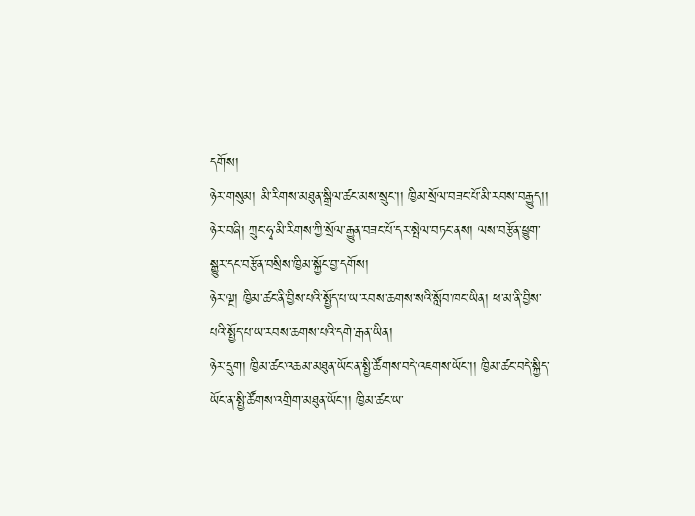དགོས།
ཉེར་གསུམ། མི་རིགས་མཐུན་སྒྲིལ་ཚང་མས་སྲུང་།། ཁྱིམ་སྲོལ་བཟང་པོ་མི་རབས་བརྒྱུད།།
ཉེར་བཞི། ཀྲུང་ཧྭ་མི་རིགས་ཀྱི་སྲོལ་རྒྱུན་བཟང་པོ་དར་སྤེལ་བཏང་ནས། ལས་བརྩོན་ཕྱུག་སྒྱུར་དང་བརྩོན་བསྲིས་ཁྱིམ་སྐྱོང་བྱ་དགོས།
ཉེར་ལྔ། ཁྱིམ་ཚང་ནི་བྱིས་པའི་སྤྱོད་པ་ཡ་རབས་ཆགས་སའི་སློབ་ཁང་ཡིན། ཕ་མ་ནི་བྱིས་པའི་སྤྱོད་པ་ཡ་རབས་ཆགས་པའི་དགེ་རྒན་ཡིན།
ཉེར་དྲུག། ཁྱིམ་ཚང་འཆམ་མཐུན་ཡོང་ན་སྤྱི་ཚོགས་བདེ་འཇགས་ཡོང་།། ཁྱིམ་ཚང་བདེ་སྐྱིད་ཡོང་ན་སྤྱི་ཚོགས་འགྲིག་མཐུན་ཡོང་།། ཁྱིམ་ཚང་ཡ་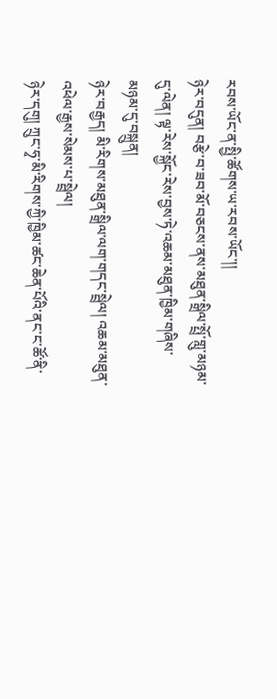རབས་ཡོང་ན་སྤྱི་ཚོགས་ཡ་རབས་ཡོང་།།
ཉེར་བདུན། བརྩེ་བ་ཟབ་མོ་བཅངས་ནས་མཐུན་སྒྲིལ་སྤྲོ་གླུ་མཉམ་དུ་ལེན། ལྟ་རེས་སྐྱོང་རེས་བྱས་ཏེ་འཆམ་མཐུན་ཁྱིམ་གཞིས་མཉམ་དུ་བསྐྲུན།
ཉེར་བརྒྱད། མི་རིགས་མཐུན་སྒྲིལ་ལག་གདང་སྦྲེལ། འཆམ་མཐུན་འཕེལ་རྒྱས་སེམས་པ་སྦྲེལ།
ཉེར་དགུ། ཀྲུང་ཧྭ་མི་རིགས་ཀྱི་ཁྱིམ་ཚང་ཆེན་པོའི་ནང་ང་ཚོ་ནི་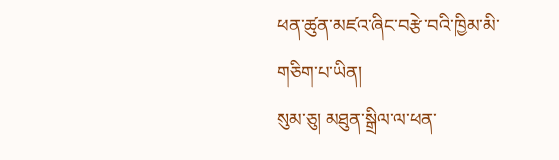ཕན་ཚུན་མཛའ་ཞིང་བརྩེ་བའི་ཁྱིམ་མི་གཅིག་པ་ཡིན།
སུམ་ཅུ། མཐུན་སྒྲིལ་ལ་ཕན་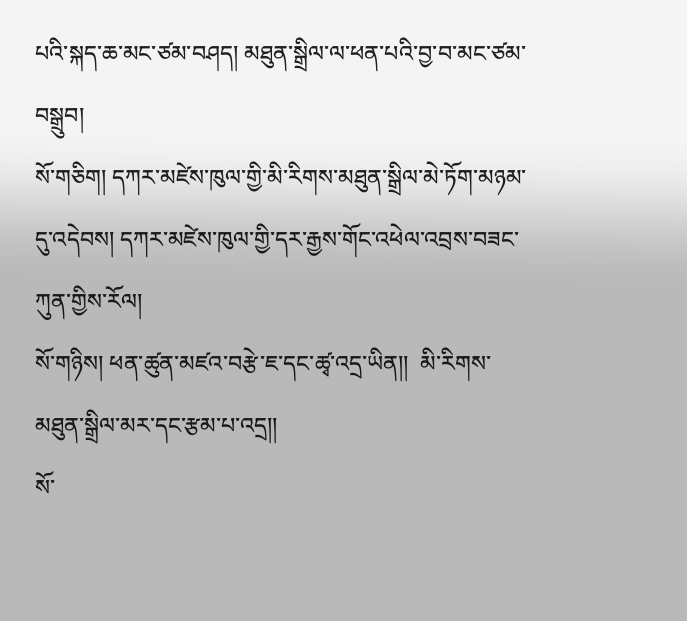པའི་སྐད་ཆ་མང་ཙམ་བཤད། མཐུན་སྒྲིལ་ལ་ཕན་པའི་བྱ་བ་མང་ཙམ་བསྒྲུབ།
སོ་གཅིག། དཀར་མཛེས་ཁུལ་གྱི་མི་རིགས་མཐུན་སྒྲིལ་མེ་ཏོག་མཉམ་དུ་འདེབས། དཀར་མཛེས་ཁུལ་གྱི་དར་རྒྱས་གོང་འཕེལ་འབྲས་བཟང་ཀུན་གྱིས་རོལ།
སོ་གཉིས། ཕན་ཚུན་མཛའ་བརྩེ་ཇ་དང་ཚྭ་འདྲ་ཡིན།།  མི་རིགས་མཐུན་སྒྲིལ་མར་དང་རྩམ་པ་འདྲ།།
སོ་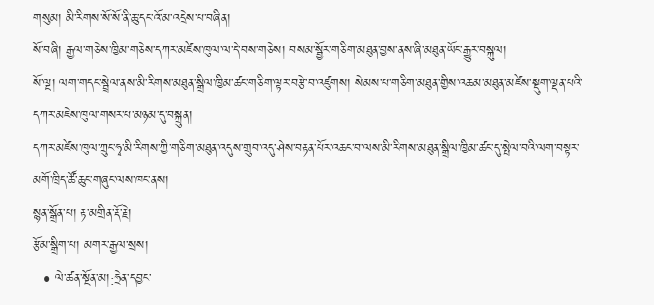གསུམ། མི་རིགས་སོ་སོ་ནི་ཆུ་དང་འོ་མ་འདྲེས་པ་བཞིན།
སོ་བཞི། རྒྱལ་གཅེས་ཁྱིམ་གཅེས་དཀར་མཛེས་ཁུལ་ལ་དེ་བས་གཅེས། བསམ་སྦྱོར་གཅིག་མཐུན་བྱས་ནས་ཞི་མཐུན་ཡོང་རྒྱུར་བསྐུལ།
སོ་ལྔ། ལག་གདང་སྦྲེལ་ནས་མི་རིགས་མཐུན་སྒྲིལ་ཁྱིམ་ཚང་གཅིག་ལྟར་བརྩེ་བ་འཛུགས། སེམས་པ་གཅིག་མཐུན་གྱིས་འཆམ་མཐུན་མཛེས་སྡུག་ལྡན་པའི་དཀར་མཇེས་ཁུལ་གསར་པ་མཉམ་དུ་བསྐྲུན།
དཀར་མཛེས་ཁུལ་ཀྲུང་ཧྭ་མི་རིགས་ཀྱི་གཅིག་མཐུན་འདུས་གྲུབ་འདུ་ཤེས་བརྟན་པོར་འཆང་བ་ལས་མི་རིགས་མཐུན་སྒྲིལ་ཁྱིམ་ཚང་དུ་སྤེལ་བའི་ལག་བསྟར་མགོ་ཁྲིད་ཚོ་ཆུང་གཞུང་ལས་ཁང་ནས།
སྙན་སྒྲོན་པ། རྟ་མགྲིན་རྡོ་རྗེ།
རྩོམ་སྒྲིག་པ། མགར་རྒྱལ་སྲས།
  • ལེ་ཚན་སྔོན་མ།:ཧྲེན་དབྱང་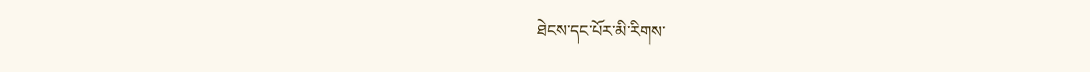ཐེངས་དང་པོར་མི་རིགས་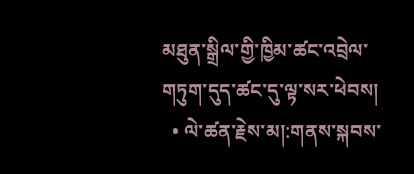མཐུན་སྒྲིལ་གྱི་ཁྱིམ་ཚང་འབྲེལ་གཏུག་དུད་ཚང་དུ་ལྟ་སར་ཕེབས།
  • ལེ་ཚན་རྗེས་མ།:གནས་སྐབས་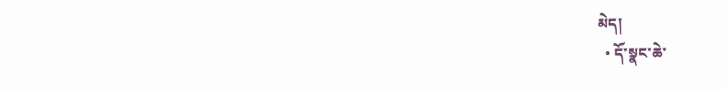མེད།
  • དོ་སྣང་ཆེ་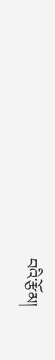བའི་རྩོམ།